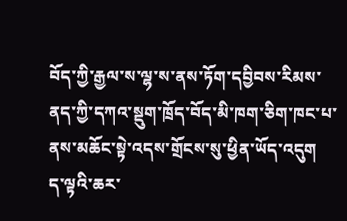བོད་ཀྱི་རྒྱལ་ས་ལྷ་ས་ནས་ཏོག་དབྱིབས་རིམས་ནད་ཀྱི་དཀའ་སྡུག་ཁྲོད་བོད་མི་ཁག་ཅིག་ཁང་པ་ནས་མཆོང་སྟེ་འདས་གྲོངས་སུ་ཕྱིན་ཡོད་འདུག
ད་ལྟའི་ཆར་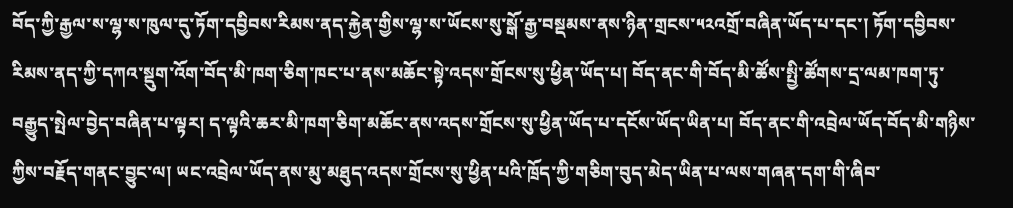བོད་ཀྱི་རྒྱལ་ས་ལྷ་ས་ཁུལ་དུ་ཏོག་དབྱིབས་རིམས་ནད་རྐྱེན་གྱིས་ལྷ་ས་ཡོངས་སུ་སྒོ་རྒྱ་བསྡམས་ནས་ཉིན་གྲངས་༥༢འགྲོ་བཞིན་ཡོད་པ་དང་། ཏོག་དབྱིབས་རིམས་ནད་ཀྱི་དཀའ་སྡུག་འོག་བོད་མི་ཁག་ཅིག་ཁང་པ་ནས་མཆོང་སྟེ་འདས་གྲོངས་སུ་ཕྱིན་ཡོད་པ། བོད་ནང་གི་བོད་མི་ཚོས་སྤྱི་ཚོགས་དྲ་ལམ་ཁག་ཏུ་བརྒྱུད་སྤེལ་བྱེད་བཞིན་པ་ལྟར། ད་ལྟའི་ཆར་མི་ཁག་ཅིག་མཆོང་ནས་འདས་གྲོངས་སུ་ཕྱིན་ཡོད་པ་དངོས་ཡོད་ཡིན་པ། བོད་ནང་གི་འབྲེལ་ཡོད་བོད་མི་གཉིས་ཀྱིས་བརྗོད་གནང་བྱུང་ལ། ཡང་འབྲེལ་ཡོད་ནས་མུ་མཐུད་འདས་གྲོངས་སུ་ཕྱིན་པའི་ཁྲོད་ཀྱི་གཅིག་བུད་མེད་ཡིན་པ་ལས་གཞན་དག་གི་ཞིབ་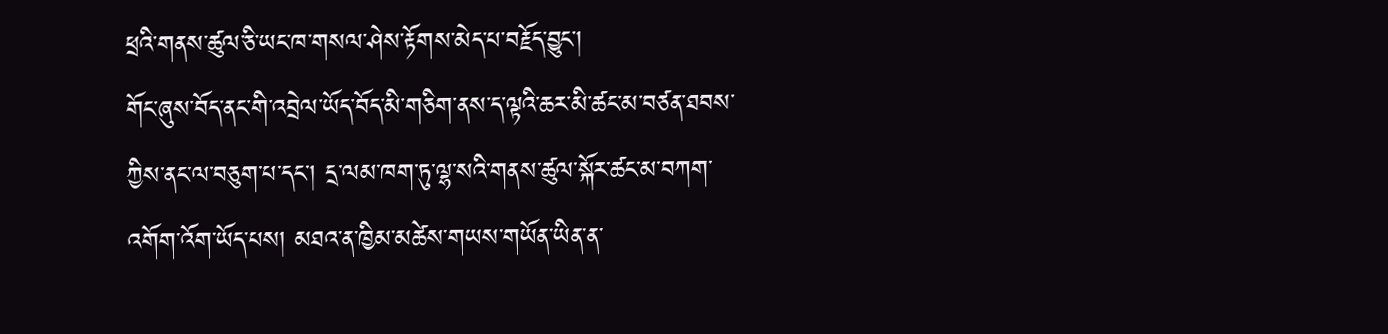ཕྲའི་གནས་ཚུལ་ཅི་ཡང་ཁ་གསལ་ཤེས་རྟོགས་མེད་པ་བརྗོད་བྱུང་།
གོང་ཞུས་བོད་ནང་གི་འབྲེལ་ཡོད་བོད་མི་གཅིག་ནས་ད་ལྟའི་ཆར་མི་ཚང་མ་བཙན་ཐབས་ཀྱིས་ནང་ལ་བཅུག་པ་དང་། དྲ་ལམ་ཁག་ཏུ་ལྷ་སའི་གནས་ཚུལ་སྐོར་ཚང་མ་བཀག་འགོག་འོག་ཡོད་པས། མཐའ་ན་ཁྱིམ་མཚེས་གཡས་གཡོན་ཡིན་ན་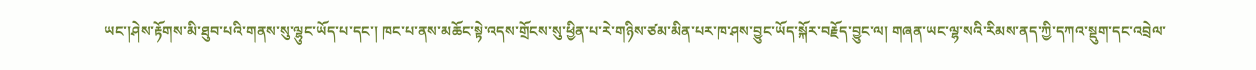ཡང་།ཤེས་རྟོགས་མི་ཐུབ་པའི་གནས་སུ་ལྷུང་ཡོད་པ་དང་། ཁང་པ་ནས་མཆོང་སྟེ་འདས་གྲོངས་སུ་ཕྱིན་པ་རེ་གཉིས་ཙམ་མིན་པར་ཁ་ཤས་བྱུང་ཡོད་སྐོར་བརྗོད་བྱུང་ལ། གཞན་ཡང་ལྷ་སའི་རིམས་ནད་ཀྱི་དཀའ་སྡུག་དང་འབྲེལ་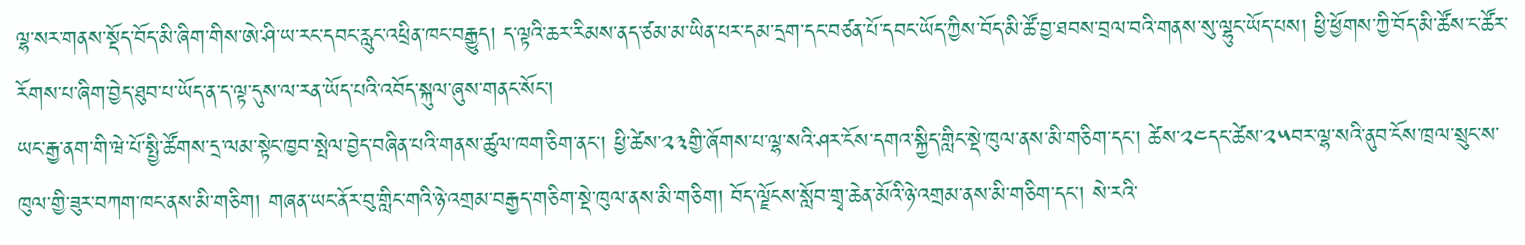ལྷ་སར་གནས་སྡོད་བོད་མི་ཞིག་གིས་ཨེ་ཤི་ཡ་རང་དབང་རླུང་འཕྲིན་ཁང་བརྒྱུད། ད་ལྟའི་ཆར་རིམས་ནད་ཙམ་མ་ཡིན་པར་དམ་དྲག་དང་བཙན་པོ་དབང་ཡོད་ཀྱིས་བོད་མི་ཚོ་བྱ་ཐབས་བྲལ་བའི་གནས་སུ་ལྷུང་ཡོད་པས། ཕྱི་ཕྱོགས་ཀྱི་བོད་མི་ཚོས་ང་ཚོར་རོགས་པ་ཞིག་བྱེད་ཐུབ་པ་ཡོད་ན་ད་ལྟ་དུས་ལ་རན་ཡོད་པའི་འབོད་སྐུལ་ཞུས་གནང་སོང་།
ཡང་རྒྱ་ནག་གི་ཝེ་པོ་སྤྱི་ཚོགས་དྲ་ལམ་སྟེང་ཁྱབ་སྤེལ་བྱེད་བཞིན་པའི་གནས་ཚུལ་ཁག་ཅིག་ནང་། ཕྱི་ཚེས་༢༣གྱི་ཞོགས་པ་ལྷ་སའི་ཤར་ངོས་དགའ་སྐྱིད་གླིང་སྡེ་ཁུལ་ནས་མི་གཅིག་དང་། ཚེས་༢༤དང་ཚེས་༢༥བར་ལྷ་སའི་ནུབ་ངོས་ཁྲལ་སྲུང་ས་ཁུལ་གྱི་ཟུར་བཀག་ཁང་ནས་མི་གཅིག། གཞན་ཡང་ནོར་བུ་གླིང་གའི་ཉེ་འགྲམ་བརྒྱད་གཅིག་སྡེ་ཁུལ་ནས་མི་གཅིག། བོད་ལྗོངས་སློབ་གྲྭ་ཆེན་མོའི་ཉེ་འགྲམ་ནས་མི་གཅིག་དང་། སེ་རའི་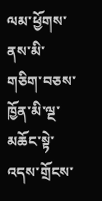ལམ་ཕྱོགས་ནས་མི་གཅིག་བཅས་ཁྱོན་མི་ལྔ་མཆོང་སྟེ་འདས་གྲོངས་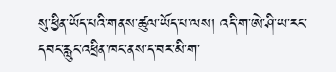སུ་ཕྱིན་ཡོད་པའི་གནས་ཚུལ་ཡོད་པ་ལས། འདི་ག་ཨེ་ཤི་ཡ་རང་དབང་རླུང་འཕྲིན་ཁང་ནས་ད་བར་མི་ག་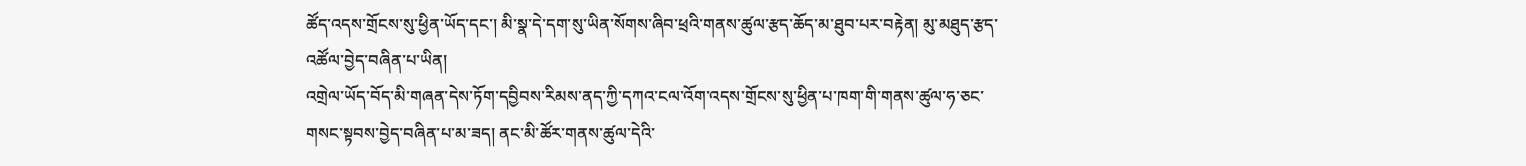ཚོད་འདས་གྲོངས་སུ་ཕྱིན་ཡོད་དང་། མི་སྣ་དེ་དག་སུ་ཡིན་སོགས་ཞིབ་ཕྲའི་གནས་ཚུལ་རྩད་ཆོད་མ་ཐུབ་པར་བརྟེན། མུ་མཐུད་རྩད་འཚོལ་བྱེད་བཞིན་པ་ཡིན།
འགྲེལ་ཡོད་བོད་མི་གཞན་དེས་ཏོག་དབྱིབས་རིམས་ནད་ཀྱི་དཀའ་ངལ་འོག་འདས་གྲོངས་སུ་ཕྱིན་པ་ཁག་གི་གནས་ཚུལ་ཧ་ཅང་གསང་སྟབས་བྱེད་བཞིན་པ་མ་ཟད། ནང་མི་ཚོར་གནས་ཚུལ་དེའི་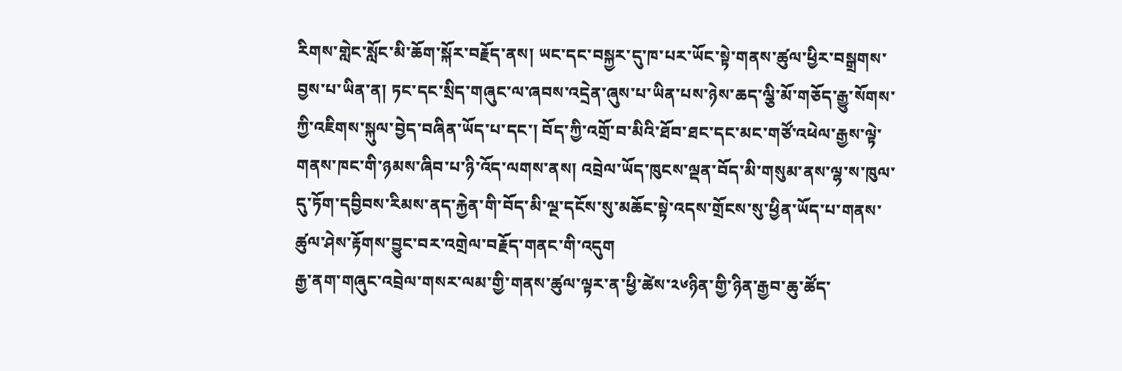རིགས་གླེང་སློང་མི་ཆོག་སྐོར་བརྗོད་ནས། ཡང་དང་བསྐྱར་དུ་ཁ་པར་ཡོང་སྟེ་གནས་ཚུལ་ཕྱིར་བསྒྲགས་བྱས་པ་ཡིན་ན། ཏང་དང་སྲིད་གཞུང་ལ་ཞབས་འདྲེན་ཞུས་པ་ཡིན་པས་ཉེས་ཆད་ལྕི་མོ་གཅོད་རྒྱུ་སོགས་ཀྱི་འཇིགས་སྐུལ་བྱེད་བཞིན་ཡོད་པ་དང་། བོད་ཀྱི་འགྲོ་བ་མིའི་ཐོབ་ཐང་དང་མང་གཙོ་འཕེལ་རྒྱས་ལྟེ་གནས་ཁང་གི་ཉམས་ཞིབ་པ་ཉི་འོད་ལགས་ནས། འབྲེལ་ཡོད་ཁུངས་ལྡན་བོད་མི་གསུམ་ནས་ལྷ་ས་ཁུལ་དུ་ཏོག་དབྱིབས་རིམས་ནད་རྐྱེན་གི་བོད་མི་ལྔ་དངོས་སུ་མཆོང་སྟེ་འདས་གྲོངས་སུ་ཕྱིན་ཡོད་པ་གནས་ཚུལ་ཤེས་རྟོགས་བྱུང་བར་འགྲེལ་བརྗོད་གནང་གི་འདུག
རྒྱ་ནག་གཞུང་འབྲེལ་གསར་ལམ་གྱི་གནས་ཚུལ་ལྟར་ན་ཕྱི་ཚེས་༢༦ཉིན་གྱི་ཉིན་རྒྱབ་ཆུ་ཚོད་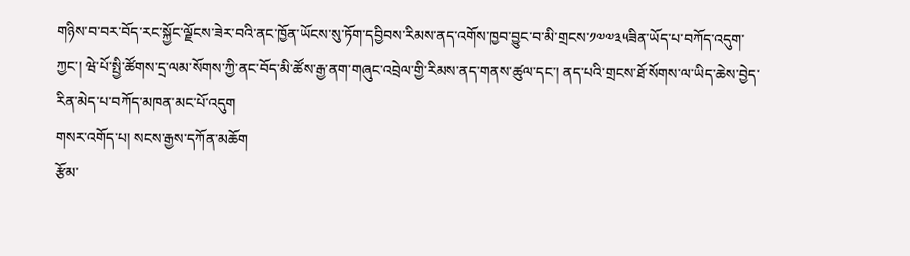གཉིས་བ་བར་བོད་རང་སྐྱོང་ལྗོངས་ཟེར་བའི་ནང་ཁྱོན་ཡོངས་སུ་ཏོག་དབྱིབས་རིམས་ནད་འགོས་ཁྱབ་བྱུང་བ་མི་གྲངས་༡༧༧༣༥ཟིན་ཡོད་པ་བཀོད་འདུག་ཀྱང་། ཝེ་པོ་སྤྱི་ཚོགས་དྲ་ལམ་སོགས་ཀྱི་ནང་བོད་མི་ཚོས་རྒྱ་ནག་གཞུང་འབྲེལ་གྱི་རིམས་ནད་གནས་ཚུལ་དང་། ནད་པའི་གྲངས་ཐོ་སོགས་ལ་ཡིད་ཆེས་བྱེད་རིན་མེད་པ་བཀོད་མཁན་མང་པོ་འདུག
གསར་འགོད་པ། སངས་རྒྱས་དཀོན་མཆོག
རྩོམ་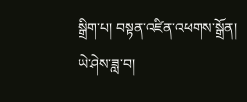སྒྲིག་པ། བསྟན་འཛིན་འཕགས་སྒྲོན། ཡེ་ཤེས་ཟླ་བ།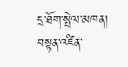དྲ་ཐོག་སྤེལ་མཁན། བསྟན་འཛིན་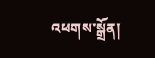འཕགས་སྒྲོན།